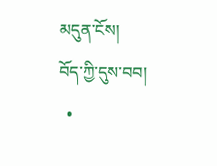མདུན་ངོས།
བོད་ཀྱི་དུས་བབ།
  •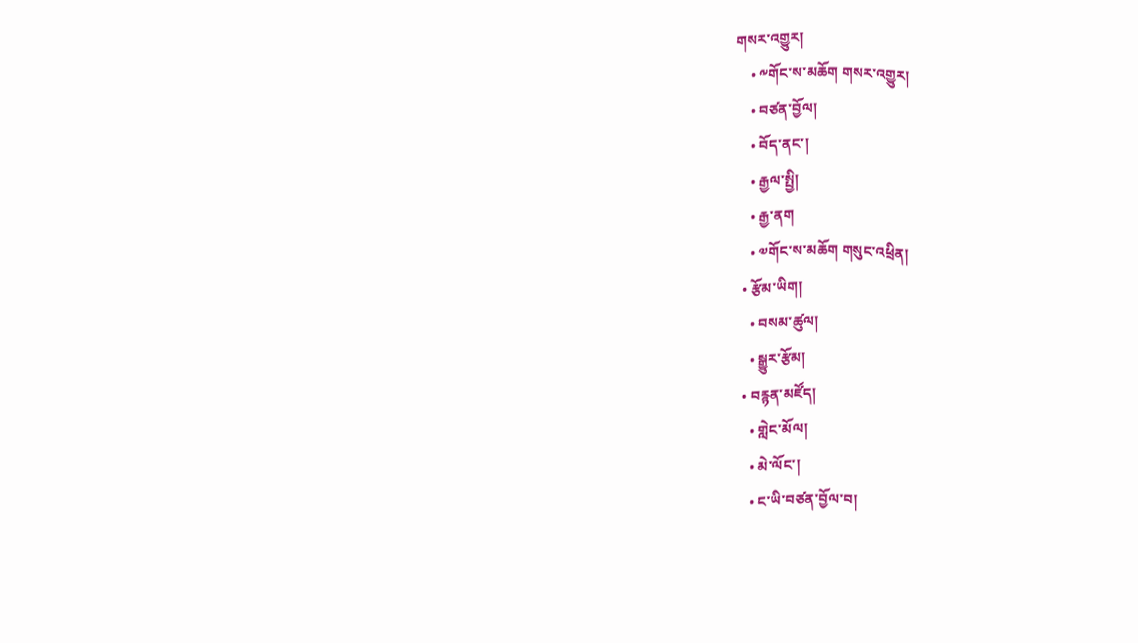གསར་འགྱུར།
    • ༸གོང་ས་མཆོག གསར་འགྱུར།
    • བཙན་བྱོལ།
    • བོད་ནང་།
    • རྒྱལ་སྤྱི།
    • རྒྱ་ནག
    • ༧གོང་ས་མཆོག གསུང་འཕྲིན།
  • རྩོམ་ཡིག།
    • བསམ་ཚུལ།
    • སྒྱུར་རྩོམ།
  • བརྙན་མཛོད།
    • གླེང་མོལ།
    • མེ་ལོང་།
    • ང་ཡི་བཙན་བྱོལ་བ།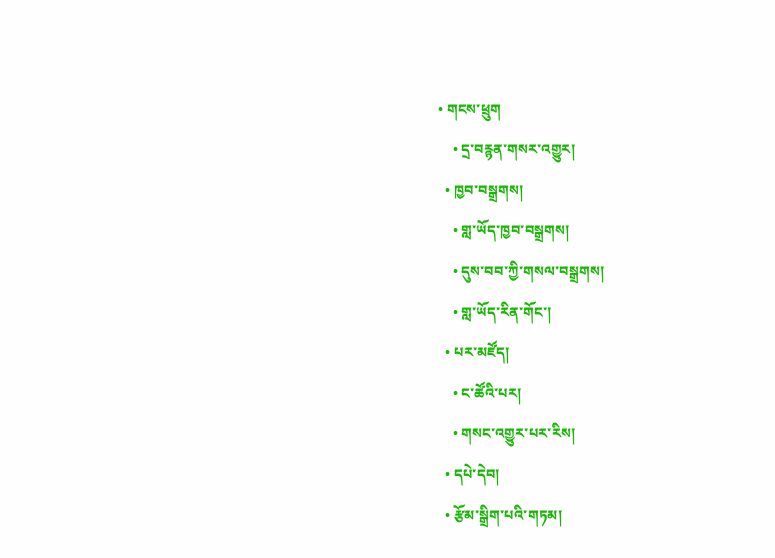• གངས་ཕྲུག
    • དྲ་བརྙན་གསར་འགྱུར།
  • ཁྱབ་བསྒྲགས།
    • གླ་ཡོད་ཁྱབ་བསྒྲགས།
    • དུས་བབ་ཀྱི་གསལ་བསྒྲགས།
    • གླ་ཡོད་རིན་གོང་།
  • པར་མཛོད།
    • ང་ཚོའི་པར།
    • གསང་འགྱུར་པར་རིས།
  • དཔེ་དེབ།
  • རྩོམ་སྒྲིག་པའི་གཏམ།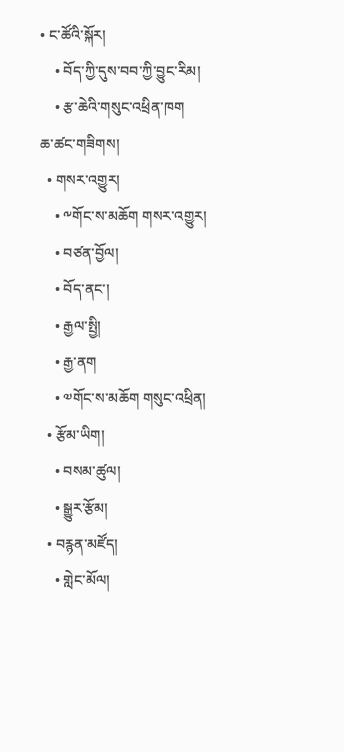• ང་ཚོའི་སྐོར།
    • བོད་ཀྱི་དུས་བབ་ཀྱི་བྱུང་རིམ།
    • རྩ་ཆེའི་གསུང་འཕྲིན་ཁག
ཆ་ཚང་གཟིགས།
  • གསར་འགྱུར།
    • ༸གོང་ས་མཆོག གསར་འགྱུར།
    • བཙན་བྱོལ།
    • བོད་ནང་།
    • རྒྱལ་སྤྱི།
    • རྒྱ་ནག
    • ༧གོང་ས་མཆོག གསུང་འཕྲིན།
  • རྩོམ་ཡིག།
    • བསམ་ཚུལ།
    • སྒྱུར་རྩོམ།
  • བརྙན་མཛོད།
    • གླེང་མོལ།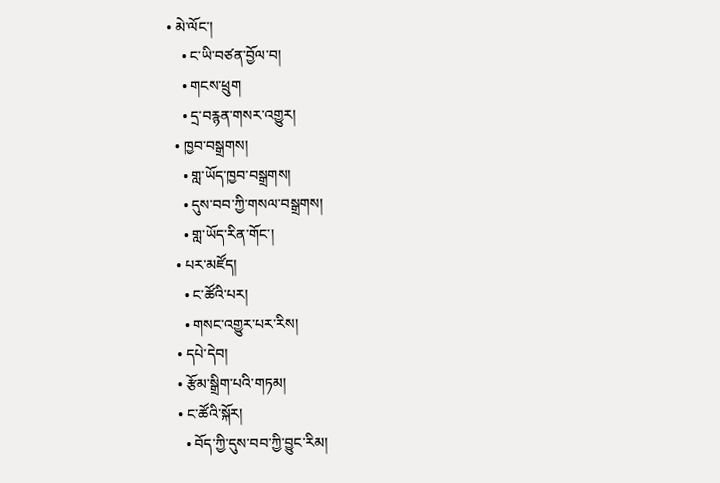• མེ་ལོང་།
    • ང་ཡི་བཙན་བྱོལ་བ།
    • གངས་ཕྲུག
    • དྲ་བརྙན་གསར་འགྱུར།
  • ཁྱབ་བསྒྲགས།
    • གླ་ཡོད་ཁྱབ་བསྒྲགས།
    • དུས་བབ་ཀྱི་གསལ་བསྒྲགས།
    • གླ་ཡོད་རིན་གོང་།
  • པར་མཛོད།
    • ང་ཚོའི་པར།
    • གསང་འགྱུར་པར་རིས།
  • དཔེ་དེབ།
  • རྩོམ་སྒྲིག་པའི་གཏམ།
  • ང་ཚོའི་སྐོར།
    • བོད་ཀྱི་དུས་བབ་ཀྱི་བྱུང་རིམ།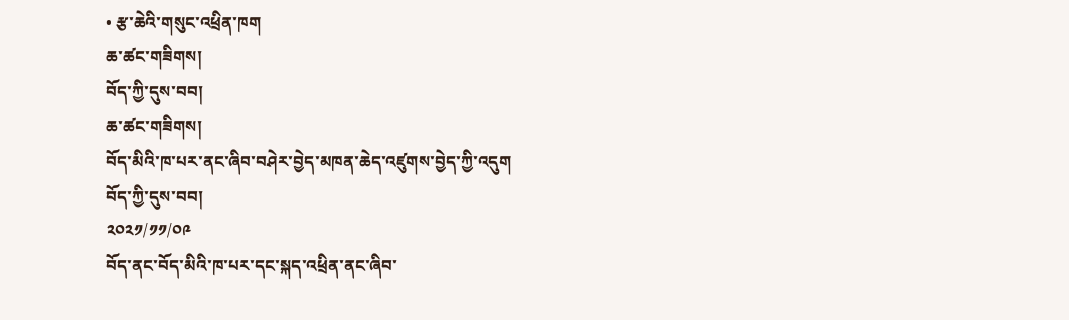• རྩ་ཆེའི་གསུང་འཕྲིན་ཁག
ཆ་ཚང་གཟིགས།
བོད་ཀྱི་དུས་བབ།
ཆ་ཚང་གཟིགས།
བོད་མིའི་ཁ་པར་ནང་ཞིབ་བཤེར་བྱེད་མཁན་ཆེད་འཛུགས་བྱེད་ཀྱི་འདུག
བོད་ཀྱི་དུས་བབ།
༢༠༢༡/༡༡/༠༩
བོད་ནང་བོད་མིའི་ཁ་པར་དང་སྐད་འཕྲིན་ནང་ཞིབ་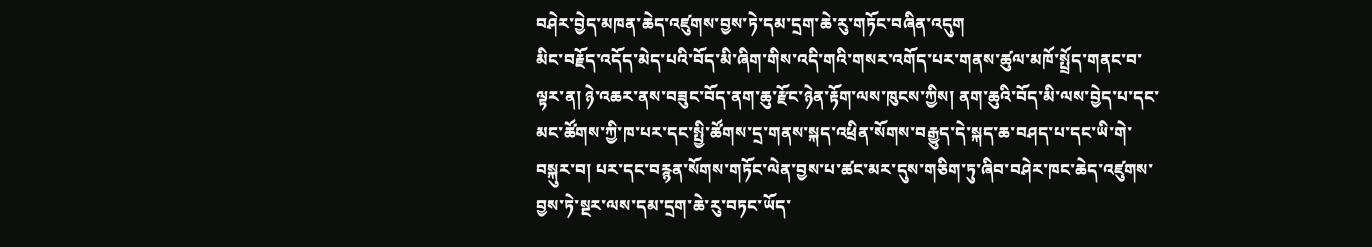བཤེར་བྱེད་མཁན་ཆེད་འཛུགས་བྱས་ཏེ་དམ་དྲག་ཆེ་རུ་གཏོང་བཞིན་འདུག
མིང་བརྗོད་འདོད་མེད་པའི་བོད་མི་ཞིག་གིས་འདི་གའི་གསར་འགོད་པར་གནས་ཚུལ་མཁོ་སྤྲོད་གནང་བ་ལྟར་ན། ཉེ་འཆར་ནས་བཟུང་བོད་ནག་ཆུ་རྫོང་ཉེན་རྟོག་ལས་ཁུངས་ཀྱིས། ནག་ཆུའི་བོད་མི་ལས་བྱེད་པ་དང་མང་ཚོགས་ཀྱི་ཁ་པར་དང་སྤྱི་ཚོགས་དྲ་གནས་སྐད་འཕྲིན་སོགས་བརྒྱུད་དེ་སྐད་ཆ་བཤད་པ་དང་ཡི་གེ་བསྐུར་བ། པར་དང་བརྙན་སོགས་གཏོང་ལེན་བྱས་པ་ཚང་མར་དུས་གཅིག་ཏུ་ཞིབ་བཤེར་ཁང་ཆེད་འཛུགས་བྱས་ཏེ་སྔར་ལས་དམ་དྲག་ཆེ་རུ་བཏང་ཡོད་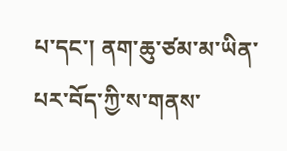པ་དང་། ནག་ཆུ་ཙམ་མ་ཡིན་པར་བོད་ཀྱི་ས་གནས་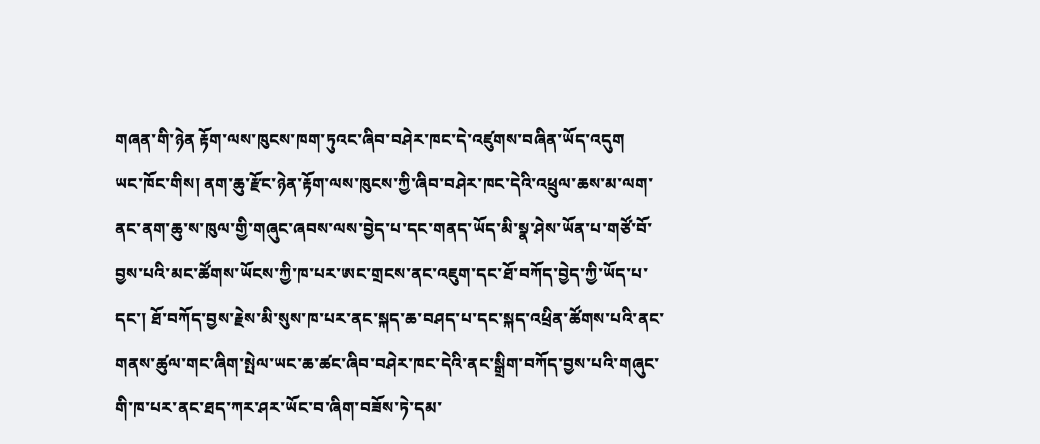གཞན་གི་ཉེན རྟོག་ལས་ཁུངས་ཁག་ཏུའང་ཞིབ་བཤེར་ཁང་དེ་འཛུགས་བཞིན་ཡོད་འདུག
ཡང་ཁོང་གིས། ནག་ཆུ་རྫོང་ཉེན་རྟོག་ལས་ཁུངས་ཀྱི་ཞིབ་བཤེར་ཁང་དེའི་འཕྲུལ་ཆས་མ་ལག་ནང་ནག་ཆུ་ས་ཁུལ་གྱི་གཞུང་ཞབས་ལས་བྱེད་པ་དང་གནད་ཡོད་མི་སྣ་ཤེས་ཡོན་པ་གཙོ་བོ་བྱས་པའི་མང་ཚོགས་ཡོངས་ཀྱི་ཁ་པར་ཨང་གྲངས་ནང་འཇུག་དང་ཐོ་བཀོད་བྱེད་ཀྱི་ཡོད་པ་དང་། ཐོ་བཀོད་བྱས་རྗེས་མི་སུས་ཁ་པར་ནང་སྐད་ཆ་བཤད་པ་དང་སྐད་འཕྲིན་ཚོགས་པའི་ནང་གནས་ཚུལ་གང་ཞིག་སྤེལ་ཡང་ཆ་ཚང་ཞིབ་བཤེར་ཁང་དེའི་ནང་སྒྲིག་བཀོད་བྱས་པའི་གཞུང་གི་ཁ་པར་ནང་ཐད་ཀར་ཤར་ཡོང་བ་ཞིག་བཟོས་ཏེ་དམ་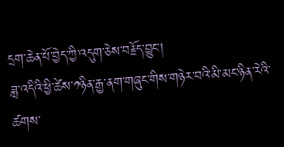དྲག་ཆེན་པོ་བྱེད་ཀྱི་འདུག་ཅེས་བརྗོད་བྱུང་།
ཟླ་འདིའི་ཕྱི་ཚེས་༡ཉིན་རྒྱ་ནག་གཞུང་གིས་གཉེར་བའི་མི་མང་ཉིན་རེའི་ཚགས་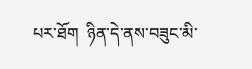པར་ཐོག  ཉིན་དེ་ནས་བཟུང་མི་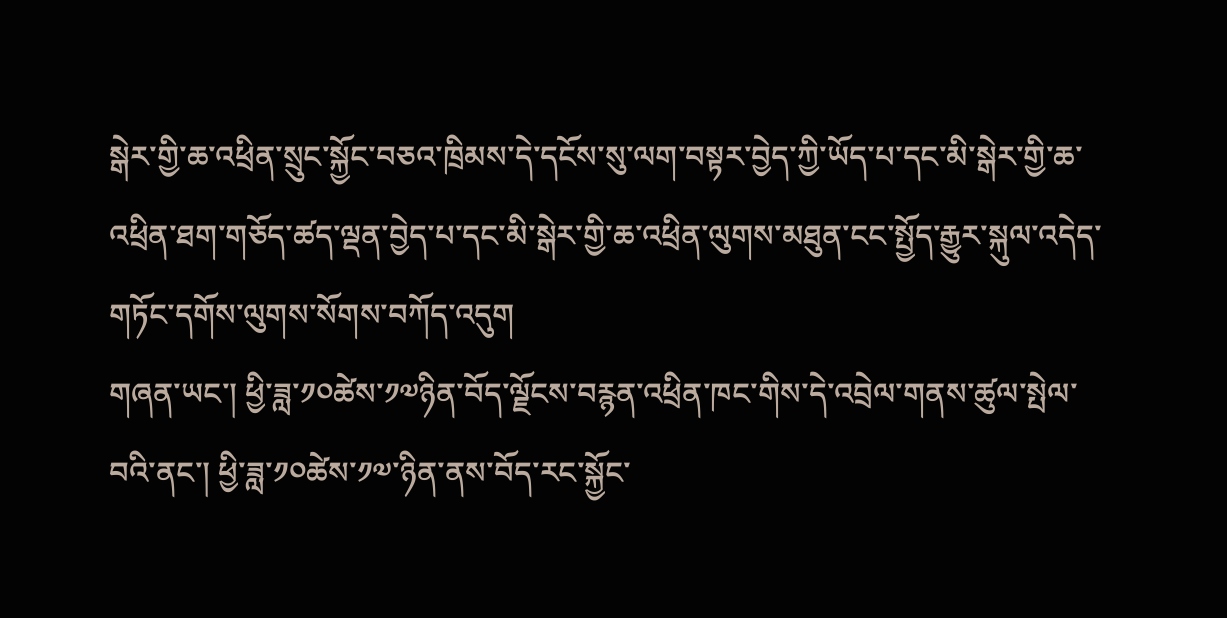སྒེར་གྱི་ཆ་འཕྲིན་སྲུང་སྐྱོང་བཅའ་ཁྲིམས་དེ་དངོས་སུ་ལག་བསྟར་བྱེད་ཀྱི་ཡོད་པ་དང་མི་སྒེར་གྱི་ཆ་འཕྲིན་ཐག་གཅོད་ཚད་ལྡན་བྱེད་པ་དང་མི་སྒེར་གྱི་ཆ་འཕྲིན་ལུགས་མཐུན་ངང་སྤྱོད་རྒྱུར་སྐུལ་འདེད་གཏོང་དགོས་ལུགས་སོགས་བཀོད་འདུག
གཞན་ཡང་། ཕྱི་ཟླ་༡༠ཚེས་༡༧ཉིན་བོད་ལྗོངས་བརྙན་འཕྲིན་ཁང་གིས་དེ་འབྲེལ་གནས་ཚུལ་སྤེལ་བའི་ནང་། ཕྱི་ཟླ་༡༠ཚེས་༡༧་ཉིན་ནས་བོད་རང་སྐྱོང་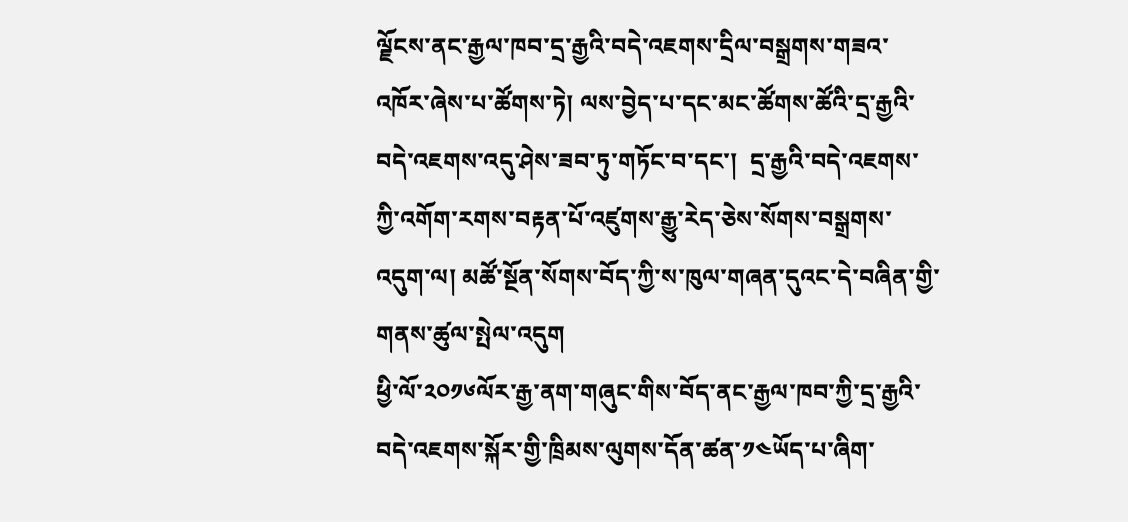ལྗོངས་ནང་རྒྱལ་ཁབ་དྲ་རྒྱའི་བདེ་འཇགས་དྲིལ་བསྒྲགས་གཟའ་འཁོར་ཞེས་པ་ཚོགས་ཏེ། ལས་བྱེད་པ་དང་མང་ཚོགས་ཚོའི་དྲ་རྒྱའི་བདེ་འཇགས་འདུ་ཤེས་ཟབ་ཏུ་གཏོང་བ་དང་།  དྲ་རྒྱའི་བདེ་འཇགས་ཀྱི་འགོག་རགས་བརྟན་པོ་འཛུགས་རྒྱུ་རེད་ཅེས་སོགས་བསྒྲགས་འདུག་ལ། མཚོ་སྔོན་སོགས་བོད་ཀྱི་ས་ཁུལ་གཞན་དུའང་དེ་བཞིན་གྱི་གནས་ཚུལ་སྤེལ་འདུག
ཕྱི་ལོ་༢༠༡༦ལོར་རྒྱ་ནག་གཞུང་གིས་བོད་ནང་རྒྱལ་ཁབ་ཀྱི་དྲ་རྒྱའི་བདེ་འཇགས་སྐོར་གྱི་ཁྲིམས་ལུགས་དོན་ཚན་༡༤ཡོད་པ་ཞིག་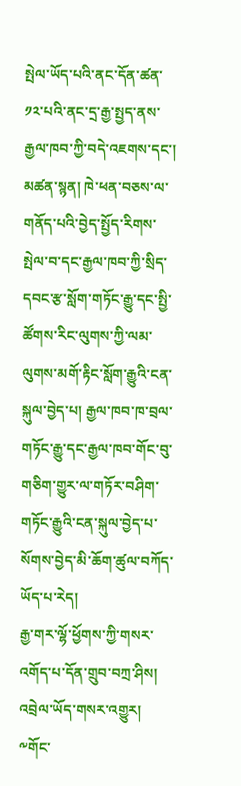སྤེལ་ཡོད་པའི་ནང་དོན་ཚན་༡༢་པའི་ནང་དྲ་རྒྱ་སྤྱད་ནས་རྒྱལ་ཁབ་ཀྱི་བདེ་འཇགས་དང་། མཚན་སྙན། ཁེ་ཕན་བཅས་ལ་གནོད་པའི་བྱེད་སྤྱོད་རིགས་སྤེལ་བ་དང་རྒྱལ་ཁབ་ཀྱི་སྲིད་དབང་རྩ་སློག་གཏོང་རྒྱུ་དང་སྤྱི་ཚོགས་རིང་ལུགས་ཀྱི་ལམ་ལུགས་མགོ་རྟིང་སློག་རྒྱུའི་ངན་སྐུལ་བྱེད་པ། རྒྱལ་ཁབ་ཁ་བྲལ་གཏོང་རྒྱུ་དང་རྒྱལ་ཁབ་གོང་བུ་གཅིག་གྱུར་ལ་གཏོར་བཤིག་གཏོང་རྒྱུའི་ངན་སྐུལ་བྱེད་པ་སོགས་བྱེད་མི་ཆོག་ཚུལ་བཀོད་ཡོད་པ་རེད།
རྒྱ་གར་ལྷོ་ཕྱོགས་ཀྱི་གསར་འགོད་པ་དོན་གྲུབ་བཀྲ་ཤིས།
འབྲེལ་ཡོད་གསར་འགྱུར།
༸གོང་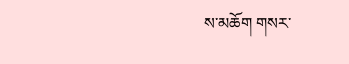ས་མཆོག གསར་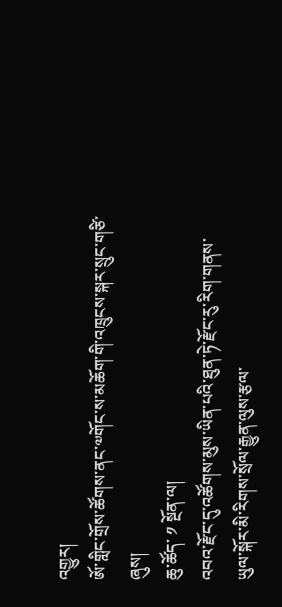འགྱུར།
ཨོ་གླིང་གྲོས་ཚོགས་ནང་༧གོང་ས་མཆོག་གི་འཁྲུངས་སྐར་སྲུང་གཙི་ཞུས།
ཆུ་ཚོད་ ༡ སྔོན་ལ།
འབའ་རྫོང་དུ་འཚོགས་མུས་ཡིན་པའི་ཐུན་ཏེ་རྫོང་རུ་རིག་གནས་ཡུལ་སྐོར་མི་རིགས་སྲོལ་རྒྱུན་ལུས་རྩལ་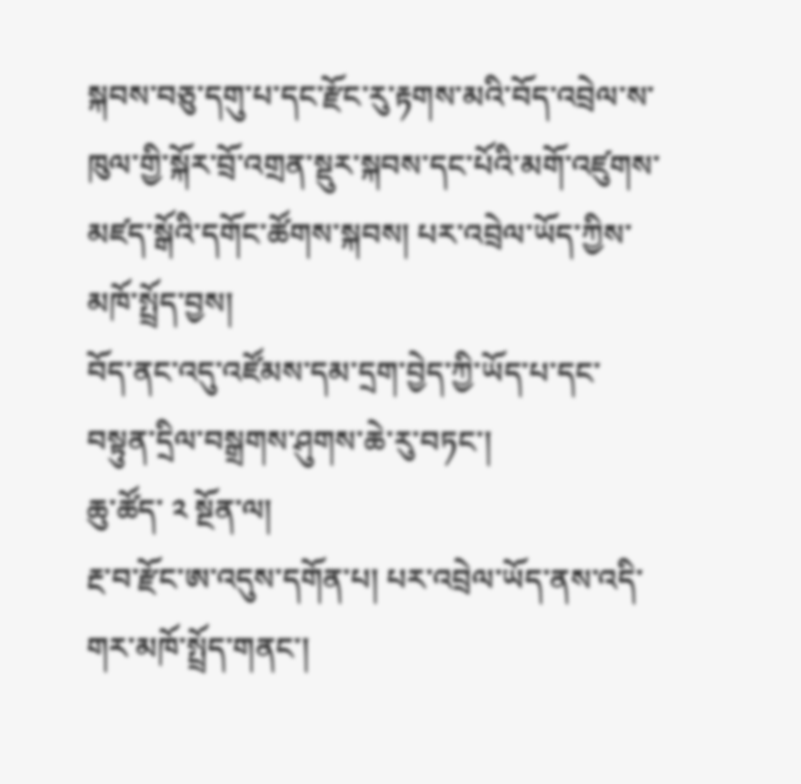སྐབས་བཅུ་དགུ་པ་དང་རྫོང་རུ་རྟགས་མའི་བོད་འབྲེལ་ས་ཁུལ་གྱི་སྐོར་བྲོ་འགྲན་སྡུར་སྐབས་དང་པོའི་མགོ་འཛུགས་མཛད་སྒོའི་དགོང་ཚོགས་སྐབས། པར་འབྲེལ་ཡོད་ཀྱིས་མཁོ་སྤྲོད་བྱས།
བོད་ནང་འདུ་འཛོམས་དམ་དྲག་བྱེད་ཀྱི་ཡོད་པ་དང་བསྟུན་དྲིལ་བསྒྲགས་ཤུགས་ཆེ་རུ་བཏང་།
ཆུ་ཚོད་ ༢ སྔོན་ལ།
རྔ་བ་རྫོང་ཨ་འདུས་དགོན་པ། པར་འབྲེལ་ཡོད་ནས་འདི་གར་མཁོ་སྤྲོད་གནང་།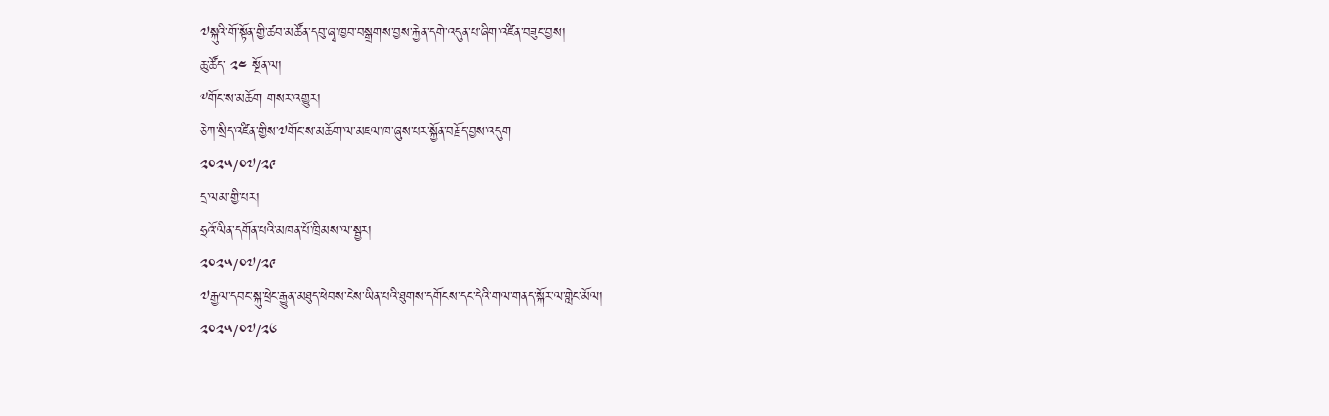༧སྐུའི་གོ་སྟོན་གྱི་ཚབ་མཚོན་དབུ་ཞྭ་ཁྱབ་བསྒྲགས་བྱས་རྐྱེན་དགེ་འདུན་པ་ཞིག་འཛིན་བཟུང་བྱས།
ཆུ་ཚོད་ ༢༤ སྔོན་ལ།
༸གོང་ས་མཆོག གསར་འགྱུར།
ཅེཀ་སྲིད་འཛིན་གྱིས་༧གོང་ས་མཆོག་ལ་མཇལ་ཁ་ཞུས་པར་སྐྱོན་བརྗོད་བྱས་འདུག
༢༠༢༥/༠༧/༢༩
དྲ་ལམ་གྱི་པར།
ཧྲའོ་ལིན་དགོན་པའི་མཁན་པོ་ཁྲིམས་ལ་སྦྱར།
༢༠༢༥/༠༧/༢༩
༧རྒྱལ་དབང་སྐུ་ཕྲེང་རྒྱུན་མཐུད་ཕེབས་ངེས་ཡིན་པའི་ཐུགས་དགོངས་དང་དེའི་གལ་གནད་སྐོར་ལ་གླེང་མོལ།
༢༠༢༥/༠༧/༢༦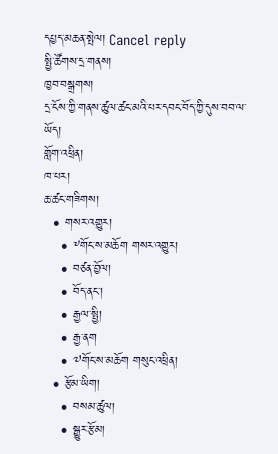དཔྱད་མཆན་སྤེལ། Cancel reply
སྤྱི་ཚོགས་དྲ་གནས།
ཁྱབ་བསྒྲགས།
དྲ་ངོས་ཀྱི་གནས་ཚུལ་ཚང་མའི་པར་དབང་བོད་ཀྱི་དུས་བབ་ལ་ཡོད།
གློག་འཕྲིན།
ཁ་པར།
ཆ་ཚང་གཟིགས།
  • གསར་འགྱུར།
    • ༸གོང་ས་མཆོག གསར་འགྱུར།
    • བཙན་བྱོལ།
    • བོད་ནང་།
    • རྒྱལ་སྤྱི།
    • རྒྱ་ནག
    • ༧གོང་ས་མཆོག གསུང་འཕྲིན།
  • རྩོམ་ཡིག།
    • བསམ་ཚུལ།
    • སྒྱུར་རྩོམ།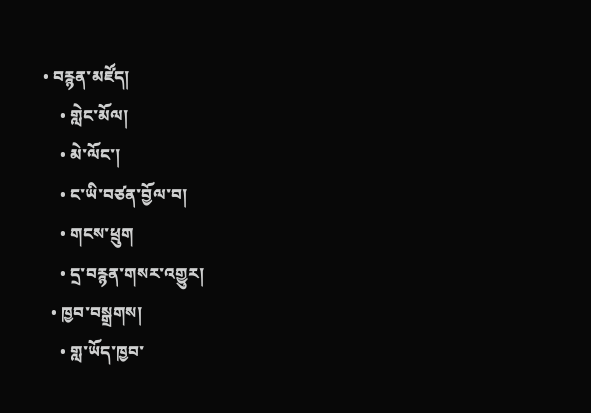• བརྙན་མཛོད།
    • གླེང་མོལ།
    • མེ་ལོང་།
    • ང་ཡི་བཙན་བྱོལ་བ།
    • གངས་ཕྲུག
    • དྲ་བརྙན་གསར་འགྱུར།
  • ཁྱབ་བསྒྲགས།
    • གླ་ཡོད་ཁྱབ་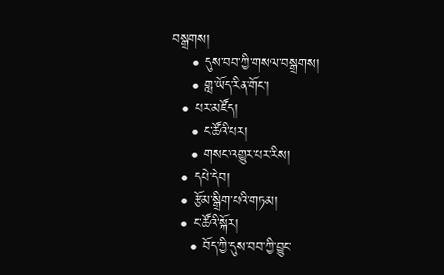བསྒྲགས།
    • དུས་བབ་ཀྱི་གསལ་བསྒྲགས།
    • གླ་ཡོད་རིན་གོང་།
  • པར་མཛོད།
    • ང་ཚོའི་པར།
    • གསང་འགྱུར་པར་རིས།
  • དཔེ་དེབ།
  • རྩོམ་སྒྲིག་པའི་གཏམ།
  • ང་ཚོའི་སྐོར།
    • བོད་ཀྱི་དུས་བབ་ཀྱི་བྱུང་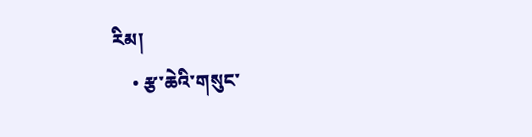རིམ།
    • རྩ་ཆེའི་གསུང་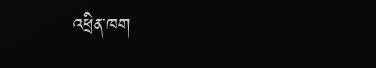འཕྲིན་ཁག